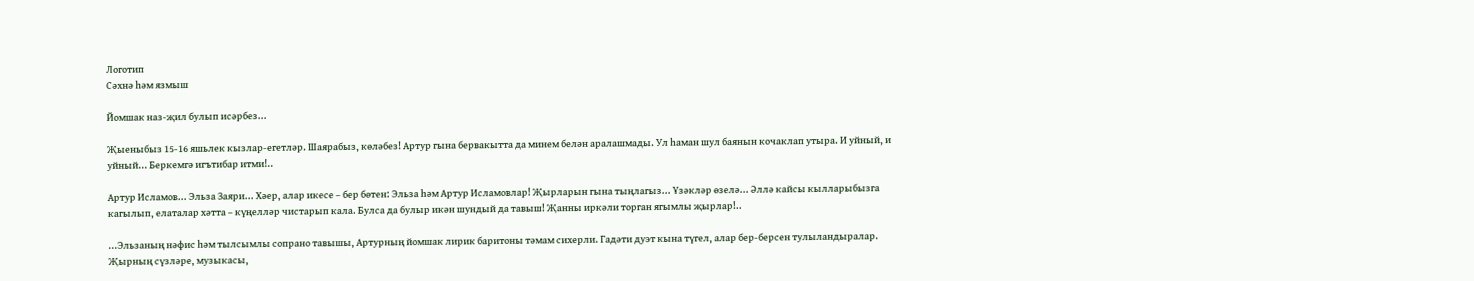Логотип
Сәхнә һәм язмыш

Йомшак наз-җил булып исәрбез...

Җыеныбыз 15-16 яшьлек кызлар-егетләр. Шаярабыз, көләбез! Артур гына бервакытта да минем белән аралашмады. Ул һаман шул баянын кочаклап утыра. И уйный, и уйный... Беркемгә игътибар итми!..

Артур Исламов... Эльза Заяри... Хәер, алар икесе – бер бөтен: Эльза һәм Артур Исламовлар! Җырларын гына тыңлагыз... Үзәкләр өзелә... Әллә кайсы кылларыбызга кагылып, елаталар хәтта – күңелләр чистарып кала. Булса да булыр икән шундый да тавыш! Җанны иркәли торган ягымлы җырлар!..

...Эльзаның нәфис һәм тылсымлы сопрано тавышы, Артурның йомшак лирик баритоны тәмам сихерли. Гадәти дуэт кына түгел, алар бер-берсен тулыландыралар. Җырның сүзләре, музыкасы,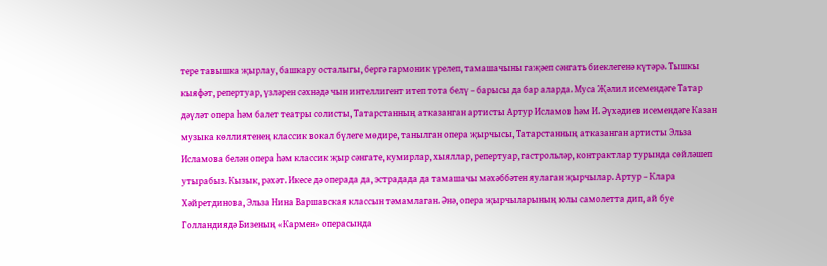тере тавышка җырлау, башкару осталыгы, бергә гармоник үрелеп, тамашачыны гаҗәеп сәнгать биеклегенә күтәрә. Тышкы кыяфәт, репертуар, үзләрен сәхнәдә чын интеллигент итеп тота белү – барысы да бар аларда. Муса Җәлил исемендәге Татар дәүләт опера һәм балет театры солисты, Татарстанның атказанган артисты Артур Исламов һәм И. Әүхәдиев исемендәге Казан музыка көллиятенең классик вокал бүлеге мөдире, танылган опера җырчысы, Татарстанның атказанган артисты Эльза Исламова белән опера һәм классик җыр сәнгате, кумирлар, хыяллар, репертуар, гастрольләр, контрактлар турында сөйләшеп утырабыз. Кызык, рәхәт. Икесе дә операда да, эстрадада да тамашачы мәхәббәтен яулаган җырчылар. Артур – Клара Хәйретдинова, Эльза Нина Варшавская классын тәмамлаган. Әнә, опера җырчыларының юлы самолетта дип, ай буе Голландиядә Бизеның «Кармен» операсында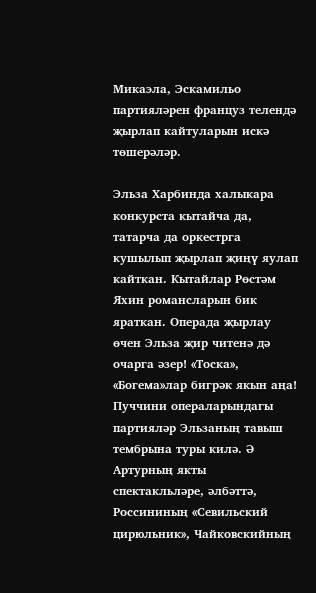Микаэла, Эскамильо партияләрен француз телендә җырлап кайтуларын искә төшерәләр.

Эльза Харбинда халыкара конкурста кытайча да, татарча да оркестрга кушылып җырлап җиңү яулап кайткан. Кытайлар Рөстәм Яхин романсларын бик яраткан. Операда җырлау өчен Эльза җир читенә дә очарга әзер! «Тоска», «Богема»лар бигрәк якын аңа! Пуччини операларындагы партияләр Эльзаның тавыш тембрына туры килә. Ә Артурның якты спектакльләре, әлбәттә, Россининың «Севильский цирюльник», Чайковскийның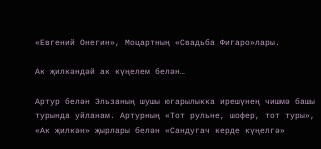«Евгений Онегин», Моцартның «Свадьба Фигаро»лары.

Ак җилкәндәй ак күңелем белән…

Артур белән Эльзаның шушы югарылыкка ирешүнең чишмә башы турында уйланам. Артурның «Тот рульне, шофер, тот туры», «Ак җилкән» җырлары белән «Сандугач керде күңелгә»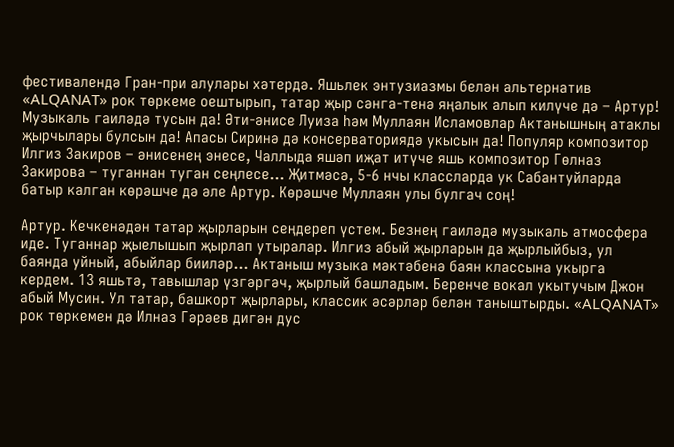фестивалендә Гран-при алулары хәтердә. Яшьлек энтузиазмы белән альтернатив «ALQANAT» рок төркеме оештырып, татар җыр сәнга-тенә яңалык алып килүче дә – Артур! Музыкаль гаиләдә тусын да! Әти-әнисе Луиза һәм Муллаян Исламовлар Актанышның атаклы җырчылары булсын да! Апасы Сиринә дә консерваториядә укысын да! Популяр композитор Илгиз Закиров – әнисенең энесе, Чаллыда яшәп иҗат итүче яшь композитор Гөлназ Закирова – туганнан туган сеңлесе... Җитмәсә, 5-6 нчы классларда ук Сабантуйларда батыр калган көрәшче дә әле Артур. Көрәшче Муллаян улы булгач соң!

Артур. Кечкенәдән татар җырларын сеңдереп үстем. Безнең гаиләдә музыкаль атмосфера иде. Туганнар җыелышып җырлап утыралар. Илгиз абый җырларын да җырлыйбыз, ул баянда уйный, абыйлар бииләр... Актаныш музыка мәктәбенә баян классына укырга кердем. 13 яшьтә, тавышлар үзгәргәч, җырлый башладым. Беренче вокал укытучым Джон абый Мусин. Ул татар, башкорт җырлары, классик әсәрләр белән таныштырды. «ALQANAT» рок төркемен дә Илназ Гәрәев дигән дус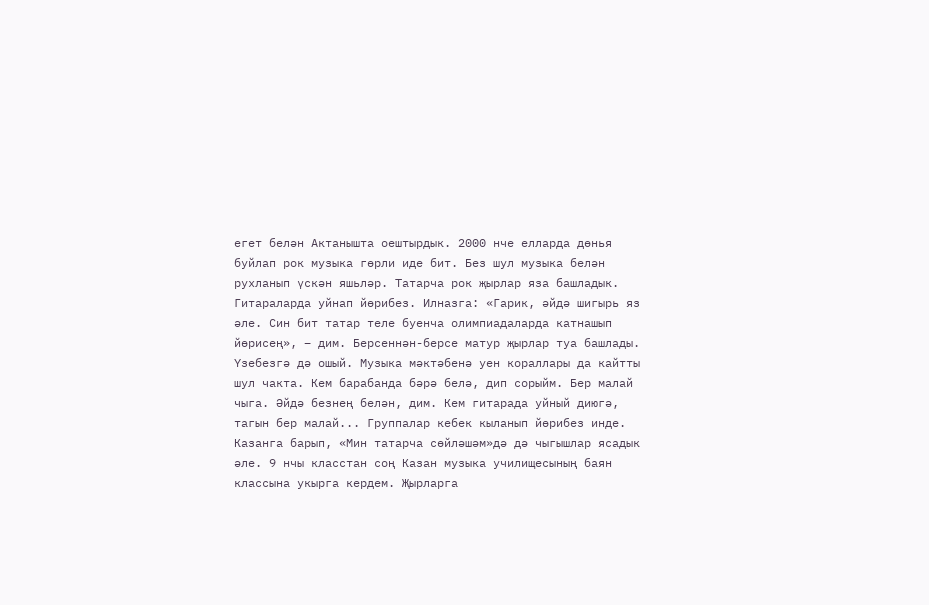егет белән Актанышта оештырдык. 2000 нче елларда дөнья буйлап рок музыка гөрли иде бит. Без шул музыка белән рухланып үскән яшьләр. Татарча рок җырлар яза башладык. Гитараларда уйнап йөрибез. Илназга: «Гарик, әйдә шигырь яз әле. Син бит татар теле буенча олимпиадаларда катнашып йөрисең», – дим. Берсеннән-берсе матур җырлар туа башлады. Үзебезгә дә ошый. Музыка мәктәбенә уен кораллары да кайтты шул чакта. Кем барабанда бәрә белә, дип сорыйм. Бер малай чыга. Әйдә безнең белән, дим. Кем гитарада уйный диюгә, тагын бер малай... Группалар кебек кыланып йөрибез инде. Казанга барып, «Мин татарча сөйләшәм»дә дә чыгышлар ясадык әле. 9 нчы класстан соң Казан музыка училищесының баян классына укырга кердем. Җырларга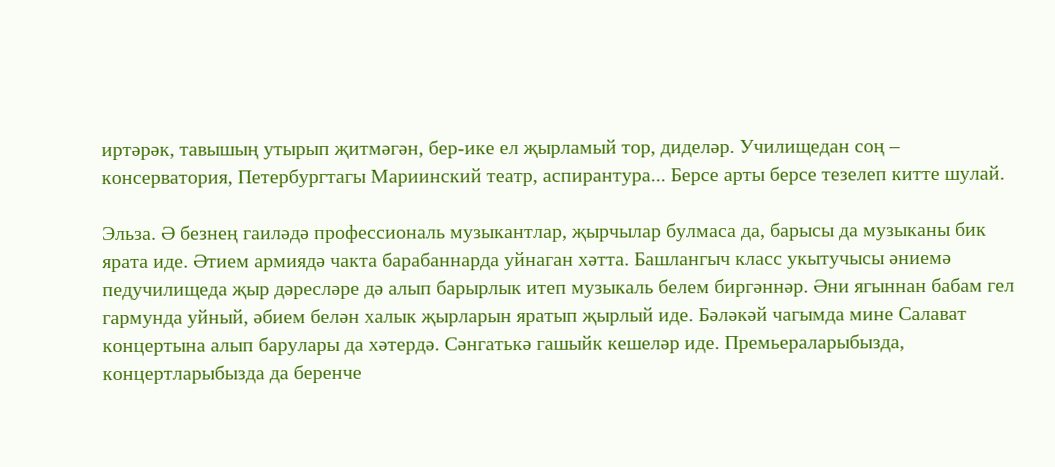иртәрәк, тавышың утырып җитмәгән, бер-ике ел җырламый тор, диделәр. Училищедан соң – консерватория, Петербургтагы Мариинский театр, аспирантура... Берсе арты берсе тезелеп китте шулай.

Эльза. Ә безнең гаиләдә профессиональ музыкантлар, җырчылар булмаса да, барысы да музыканы бик ярата иде. Әтием армиядә чакта барабаннарда уйнаган хәтта. Башлангыч класс укытучысы әниемә педучилищеда җыр дәресләре дә алып барырлык итеп музыкаль белем биргәннәр. Әни ягыннан бабам гел гармунда уйный, әбием белән халык җырларын яратып җырлый иде. Бәләкәй чагымда мине Салават концертына алып барулары да хәтердә. Сәнгатькә гашыйк кешеләр иде. Премьераларыбызда, концертларыбызда да беренче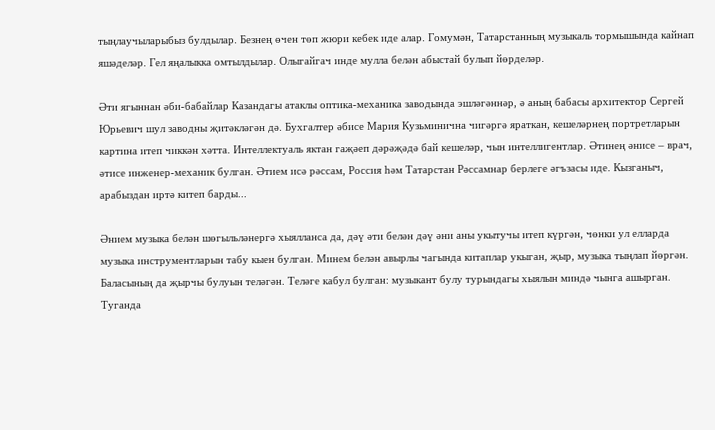тыңлаучыларыбыз булдылар. Безнең өчен төп жюри кебек иде алар. Гомумән, Татарстанның музыкаль тормышында кайнап яшәделәр. Гел яңалыкка омтылдылар. Олыгайгач инде мулла белән абыстай булып йөрделәр.

Әти ягыннан әби-бабайлар Казандагы атаклы оптика-механика заводында эшләгәннәр, ә аның бабасы архитектор Сергей Юрьевич шул заводны җитәкләгән дә. Бухгалтер әбисе Мария Кузьминична чигәргә яраткан, кешеләрнең портретларын картина итеп чиккән хәтта. Интеллектуаль яктан гаҗәеп дәрәҗәдә бай кешеләр, чын интеллигентлар. Әтинең әнисе – врач, әтисе инженер-механик булган. Әтием исә рәссам, Россия һәм Татарстан Рәссамнар берлеге әгъзасы иде. Кызганыч, арабыздан иртә китеп барды...

Әнием музыка белән шөгыльләнергә хыялланса да, дәү әти белән дәү әни аны укытучы итеп күргән, чөнки ул елларда музыка инструментларын табу кыен булган. Минем белән авырлы чагында китаплар укыган, җыр, музыка тыңлап йөргән. Баласының да җырчы булуын теләгән. Теләге кабул булган: музыкант булу турындагы хыялын миндә чынга ашырган. Туганда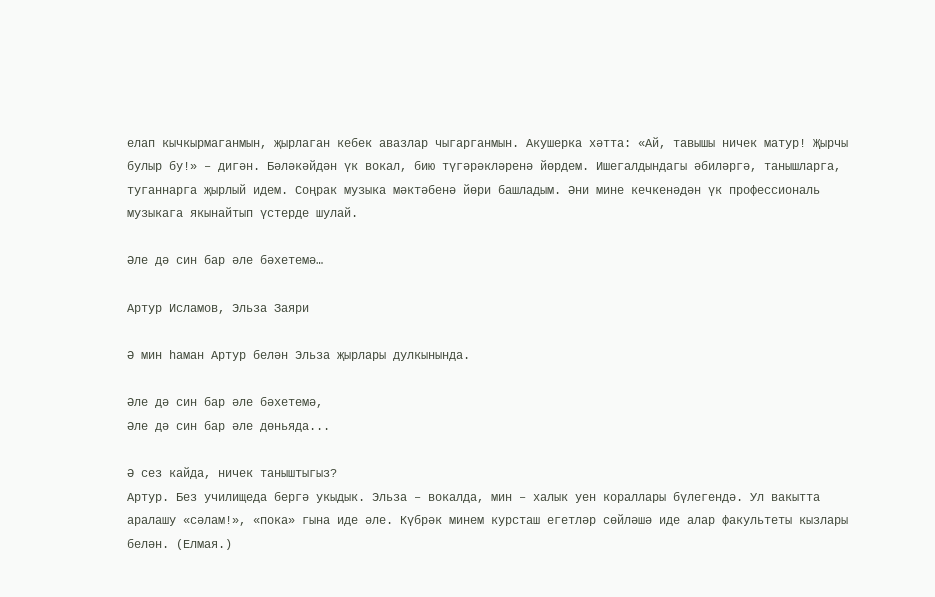елап кычкырмаганмын, җырлаган кебек авазлар чыгарганмын. Акушерка хәтта: «Ай, тавышы ничек матур! Җырчы булыр бу!» – дигән. Бәләкәйдән үк вокал, бию түгәрәкләренә йөрдем. Ишегалдындагы әбиләргә, танышларга, туганнарга җырлый идем. Соңрак музыка мәктәбенә йөри башладым. Әни мине кечкенәдән үк профессиональ музыкага якынайтып үстерде шулай.

Әле дә син бар әле бәхетемә…

Артур Исламов, Эльза Заяри

Ә мин һаман Артур белән Эльза җырлары дулкынында.

Әле дә син бар әле бәхетемә,
Әле дә син бар әле дөньяда...

Ә сез кайда, ничек таныштыгыз?
Артур. Без училищеда бергә укыдык. Эльза – вокалда, мин – халык уен кораллары бүлегендә. Ул вакытта аралашу «сәлам!», «пока» гына иде әле. Күбрәк минем курсташ егетләр сөйләшә иде алар факультеты кызлары белән. (Елмая.)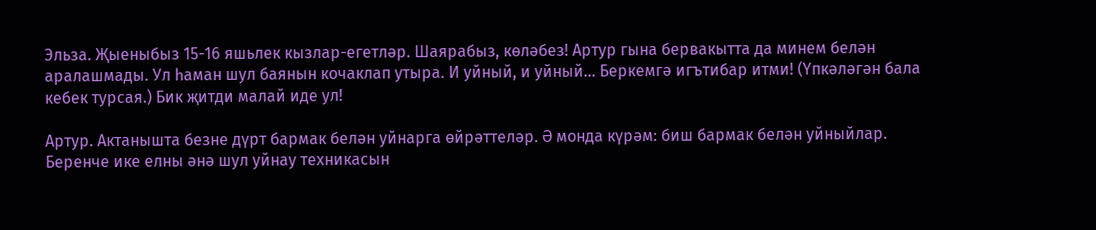Эльза. Җыеныбыз 15-16 яшьлек кызлар-егетләр. Шаярабыз, көләбез! Артур гына бервакытта да минем белән аралашмады. Ул һаман шул баянын кочаклап утыра. И уйный, и уйный... Беркемгә игътибар итми! (Үпкәләгән бала кебек турсая.) Бик җитди малай иде ул!

Артур. Актанышта безне дүрт бармак белән уйнарга өйрәттеләр. Ә монда күрәм: биш бармак белән уйныйлар. Беренче ике елны әнә шул уйнау техникасын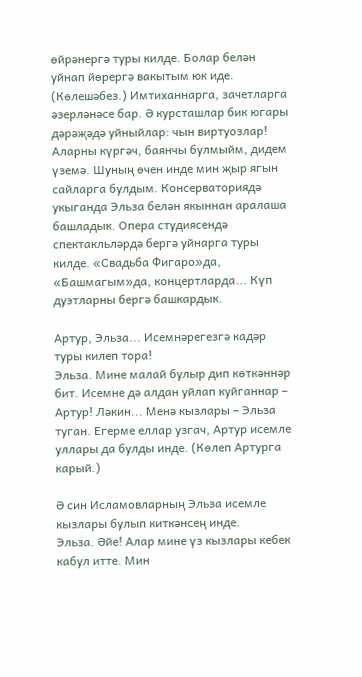өйрәнергә туры килде. Болар белән уйнап йөрергә вакытым юк иде. (Көлешәбез.) Имтиханнарга, зачетларга әзерләнәсе бар. Ә курсташлар бик югары дәрәҗәдә уйныйлар: чын виртуозлар! Аларны күргәч, баянчы булмыйм, дидем үземә. Шуның өчен инде мин җыр ягын сайларга булдым. Консерваториядә укыганда Эльза белән якыннан аралаша башладык. Опера студиясендә спектакльләрдә бергә уйнарга туры килде. «Свадьба Фигаро»да, «Башмагым»да, концертларда... Күп дуэтларны бергә башкардык.

Артур, Эльза... Исемнәрегезгә кадәр туры килеп тора!
Эльза. Мине малай булыр дип көткәннәр бит. Исемне дә алдан уйлап куйганнар – Артур! Ләкин... Менә кызлары – Эльза туган. Егерме еллар узгач, Артур исемле уллары да булды инде. (Көлеп Артурга карый.)

Ә син Исламовларның Эльза исемле кызлары булып киткәнсең инде.
Эльза. Әйе! Алар мине үз кызлары кебек кабул итте. Мин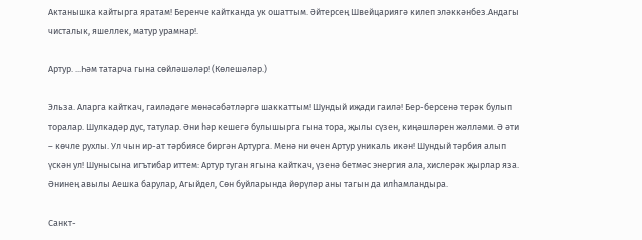Актанышка кайтырга яратам! Беренче кайтканда ук ошаттым. Әйтерсең Швейцариягә килеп эләккәнбез.Андагы чисталык, яшеллек, матур урамнар!.

Артур. ...Һәм татарча гына сөйләшәләр! (Көлешәләр.)

Эльза. Аларга кайткач, гаиләдәге мөнәсәбәтләргә шаккаттым! Шундый иҗади гаилә! Бер-берсенә терәк булып торалар. Шулкадәр дус, татулар. Әни һәр кешегә булышырга гына тора, җылы сүзен, киңәшләрен жәлләми. Ә әти – көчле рухлы. Ул чын ир-ат тәрбиясе биргән Артурга. Менә ни өчен Артур уникаль икән! Шундый тәрбия алып үскән ул! Шунысына игътибар иттем: Артур туган ягына кайткач, үзенә бетмәс энергия ала, хислерәк җырлар яза. Әнинең авылы Аешка барулар, Агыйдел, Сөн буйларында йөрүләр аны тагын да илһамландыра.

Санкт-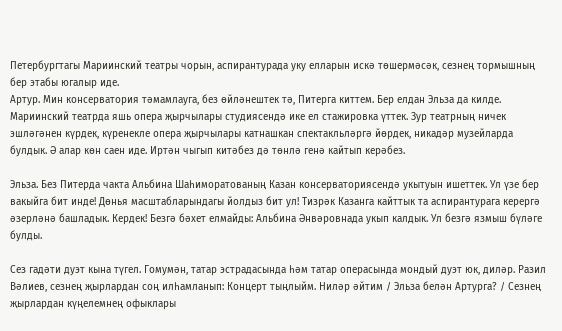Петербургтагы Мариинский театры чорын, аспирантурада уку елларын искә төшермәсәк, сезнең тормышның бер этабы югалыр иде.
Артур. Мин консерватория тәмамлауга, без өйләнештек тә, Питерга киттем. Бер елдан Эльза да килде. Мариинский театрда яшь опера җырчылары студиясендә ике ел стажировка үттек. Зур театрның ничек эшләгәнен күрдек, күренекле опера җырчылары катнашкан спектакльләргә йөрдек, никадәр музейларда булдык. Ә алар көн саен иде. Иртән чыгып китәбез дә төнлә генә кайтып керәбез.

Эльза. Без Питерда чакта Альбина Шаһиморатованың Казан консерваториясендә укытуын ишеттек. Ул үзе бер вакыйга бит инде! Дөнья масштабларындагы йолдыз бит ул! Тизрәк Казанга кайттык та аспирантурага керергә әзерләнә башладык. Кердек! Безгә бәхет елмайды: Альбина Әнвәровнада укып калдык. Ул безгә язмыш бүләге булды.

Сез гадәти дуэт кына түгел. Гомумән, татар эстрадасында һәм татар операсында мондый дуэт юк, диләр. Разил Вәлиев, сезнең җырлардан соң илһамланып: Концерт тыңлыйм. Ниләр әйтим / Эльза белән Артурга? / Сезнең җырлардан күңелемнең офыклары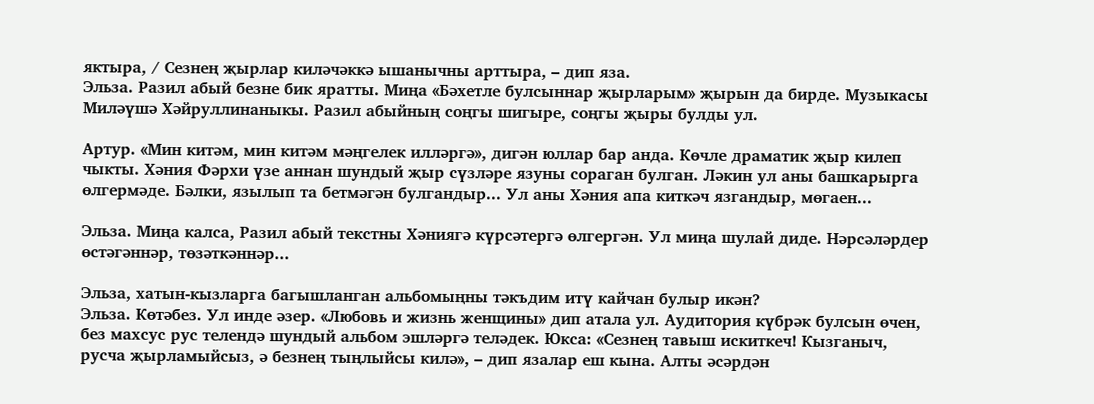яктыра, / Сезнең җырлар киләчәккә ышанычны арттыра, – дип яза.
Эльза. Разил абый безне бик яратты. Миңа «Бәхетле булсыннар җырларым» җырын да бирде. Музыкасы Миләүшә Хәйруллинаныкы. Разил абыйның соңгы шигыре, соңгы җыры булды ул.

Артур. «Мин китәм, мин китәм мәңгелек илләргә», дигән юллар бар анда. Көчле драматик җыр килеп чыкты. Хәния Фәрхи үзе аннан шундый җыр сүзләре язуны сораган булган. Ләкин ул аны башкарырга өлгермәде. Бәлки, язылып та бетмәгән булгандыр... Ул аны Хәния апа киткәч язгандыр, мөгаен...

Эльза. Миңа калса, Разил абый текстны Хәниягә күрсәтергә өлгергән. Ул миңа шулай диде. Нәрсәләрдер өстәгәннәр, төзәткәннәр...

Эльза, хатын-кызларга багышланган альбомыңны тәкъдим итү кайчан булыр икән?
Эльза. Көтәбез. Ул инде әзер. «Любовь и жизнь женщины» дип атала ул. Аудитория күбрәк булсын өчен, без махсус рус телендә шундый альбом эшләргә теләдек. Юкса: «Сезнең тавыш искиткеч! Кызганыч, русча җырламыйсыз, ә безнең тыңлыйсы килә», – дип язалар еш кына. Алты әсәрдән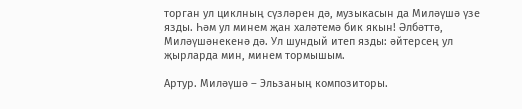торган ул циклның сүзләрен дә, музыкасын да Миләүшә үзе язды. Һәм ул минем җан халәтемә бик якын! Әлбәттә, Миләүшәнекенә дә. Ул шундый итеп язды: әйтерсең ул җырларда мин, минем тормышым.

Артур. Миләүшә – Эльзаның композиторы.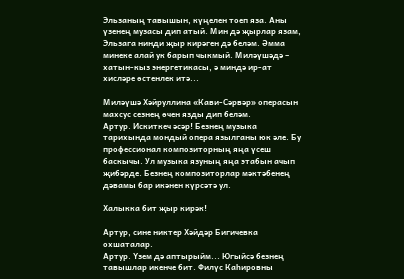Эльзаның тавышын, күңелен тоеп яза. Аны үзенең музасы дип атый. Мин дә җырлар язам, Эльзага нинди җыр кирәген дә беләм. Әмма минеке алай ук барып чыкмый. Миләүшәдә – хатын-кыз энергетикасы, ә миндә ир-ат хисләре өстенлек итә...

Миләүшә Хәйруллина «Кави-Сәрвәр» операсын махсус сезнең өчен язды дип беләм.
Артур. Искиткеч әсәр! Безнең музыка тарихында мондый опера язылганы юк әле. Бу профессионал композиторның яңа үсеш баскычы. Ул музыка язуның яңа этабын ачып җибәрде. Безнең композиторлар мәктәбенең дәвамы бар икәнен күрсәтә ул.

Халыкка бит җыр кирәк!

Артур, сине никтер Хәйдәр Бигичевка охшаталар.
Артур. Үзем дә аптырыйм... Югыйсә безнең тавышлар икенче бит. Филүс Каһировны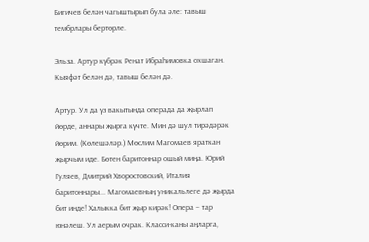Бигичев белән чагыштырып була әле: тавыш тембрлары бертөрле.

Эльза. Артур күбрәк Ренат Ибраһимовка охшаган. Кыяфәт белән дә, тавыш белән дә.

Артур. Ул да үз вакытында операда да җырлап йөрде, аннары җырга күчте. Мин дә шул тирәдәрәк йөрим. (Көлешәләр.) Мөслим Магомаев яраткан җырчым иде. Бөтен баритоннар ошый миңа. Юрий Гуляев, Дмитрий Хворостовский, Италия баритоннары... Магомаевның уникальлеге дә җырда бит инде! Халыкка бит җыр кирәк! Опера – тар юнәлеш. Ул аерым очрак. Класси-каны аңларга,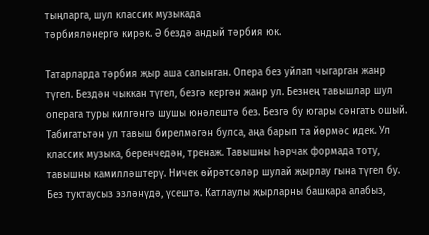тыңларга, шул классик музыкада
тәрбияләнергә кирәк. Ә бездә андый тәрбия юк.

Татарларда тәрбия җыр аша салынган. Опера без уйлап чыгарган жанр түгел. Бездән чыккан түгел, безгә кергән жанр ул. Безнең тавышлар шул операга туры килгәнгә шушы юнәлештә без. Безгә бу югары сәнгать ошый. Табигатьтән ул тавыш бирелмәгән булса, аңа барып та йөрмәс идек. Ул классик музыка, беренчедән, тренаж. Тавышны һәрчак формада тоту, тавышны камилләштерү. Ничек өйрәтсәләр шулай җырлау гына түгел бу. Без туктаусыз эзләнүдә, үсештә. Катлаулы җырларны башкара алабыз,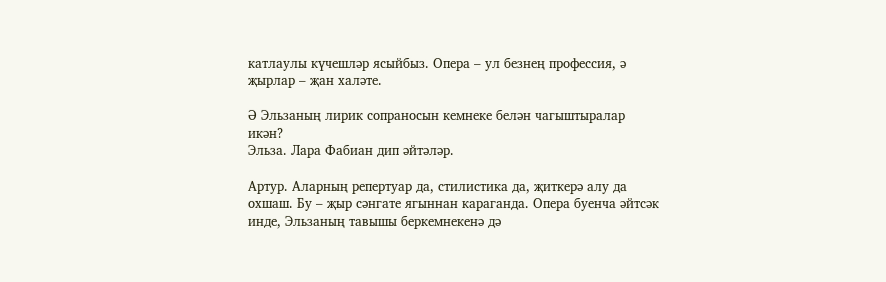катлаулы күчешләр ясыйбыз. Опера – ул безнең профессия, ә җырлар – җан халәте.

Ә Эльзаның лирик сопраносын кемнеке белән чагыштыралар икән?
Эльза. Лара Фабиан дип әйтәләр.

Артур. Аларның репертуар да, стилистика да, җиткерә алу да охшаш. Бу – җыр сәнгате ягыннан караганда. Опера буенча әйтсәк инде, Эльзаның тавышы беркемнекенә дә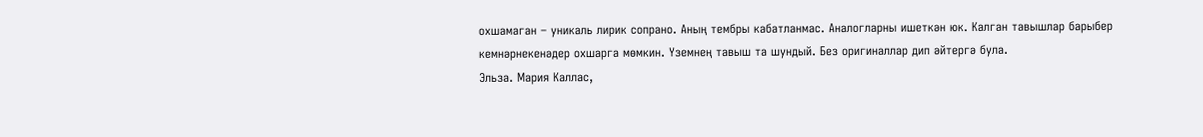охшамаган – уникаль лирик сопрано. Аның тембры кабатланмас. Аналогларны ишеткән юк. Калган тавышлар барыбер кемнәрнекенәдер охшарга мөмкин. Үземнең тавыш та шундый. Без оригиналлар дип әйтергә була.
Эльза. Мария Каллас,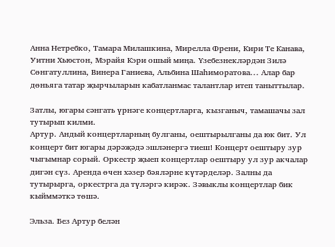Анна Нетребко, Тамара Милашкина, Мирелла Френи, Кири Те Канава, Уитни Хьюстон, Мэрайя Кэри ошый миңа. Үзебезнекләрдән Зилә Сөнгатуллина, Винера Ганиева, Альбина Шаһиморатова... Алар бар дөньяга татар җырчыларын кабатланмас талантлар итеп таныттылар.

Затлы, югары сәнгать үрнәге концертларга, кызганыч, тамашачы зал тутырып килми.
Артур. Андый концертларның булганы, оештырылганы да юк бит. Ул концерт бит югары дәрәҗәдә эшләнергә тиеш! Концерт оештыру зур чыгымнар сорый. Оркестр җыеп концертлар оештыру ул зур акчалар дигән сүз. Аренда өчен хәзер бәяләрне күтәрделәр. Залны да тутырырга, оркестрга да түләргә кирәк. Зәвыклы концертлар бик кыйммәткә төшә.

Эльза. Без Артур белән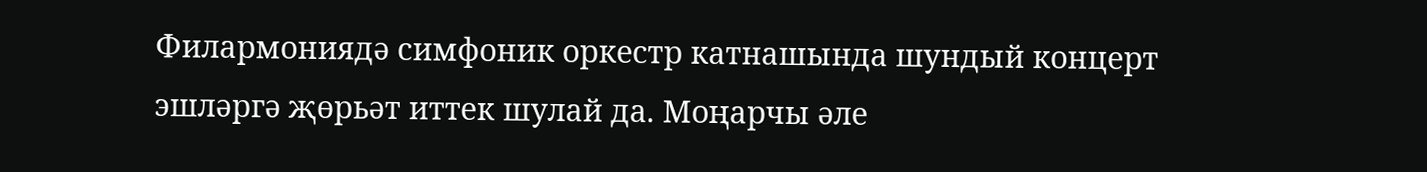Филармониядә симфоник оркестр катнашында шундый концерт эшләргә җөрьәт иттек шулай да. Моңарчы әле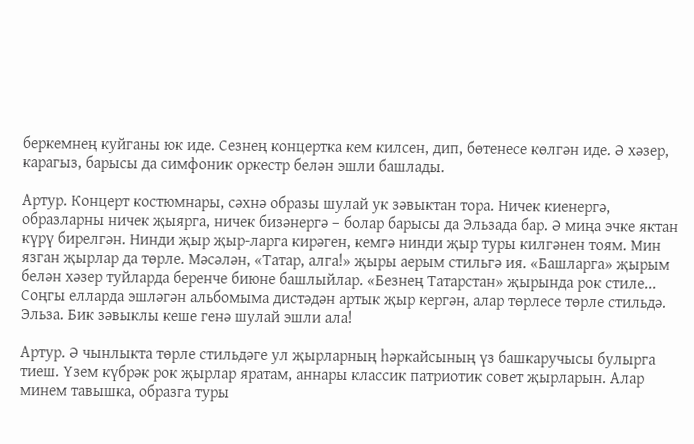беркемнең куйганы юк иде. Сезнең концертка кем килсен, дип, бөтенесе көлгән иде. Ә хәзер, карагыз, барысы да симфоник оркестр белән эшли башлады.

Артур. Концерт костюмнары, сәхнә образы шулай ук зәвыктан тора. Ничек киенергә, образларны ничек җыярга, ничек бизәнергә – болар барысы да Эльзада бар. Ә миңа эчке яктан күрү бирелгән. Нинди җыр җыр-ларга кирәген, кемгә нинди җыр туры килгәнен тоям. Мин язган җырлар да төрле. Мәсәлән, «Татар, алга!» җыры аерым стильгә ия. «Башларга» җырым белән хәзер туйларда беренче биюне башлыйлар. «Безнең Татарстан» җырында рок стиле... Соңгы елларда эшләгән альбомыма дистәдән артык җыр кергән, алар төрлесе төрле стильдә.
Эльза. Бик зәвыклы кеше генә шулай эшли ала!

Артур. Ә чынлыкта төрле стильдәге ул җырларның һәркайсының үз башкаручысы булырга тиеш. Үзем күбрәк рок җырлар яратам, аннары классик патриотик совет җырларын. Алар минем тавышка, образга туры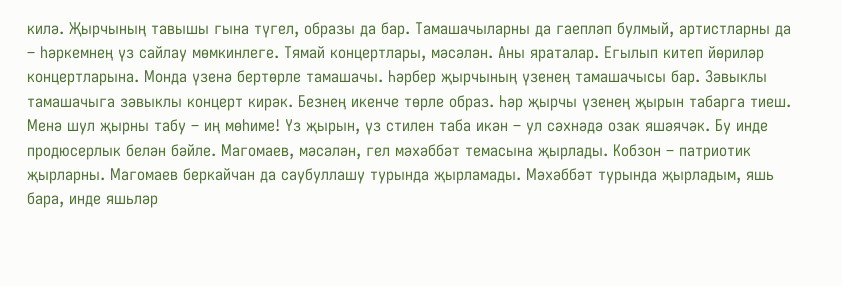килә. Җырчының тавышы гына түгел, образы да бар. Тамашачыларны да гаепләп булмый, артистларны да – һәркемнең үз сайлау мөмкинлеге. Тямай концертлары, мәсәлән. Аны яраталар. Егылып китеп йөриләр концертларына. Монда үзенә бертөрле тамашачы. Һәрбер җырчының үзенең тамашачысы бар. Зәвыклы тамашачыга зәвыклы концерт кирәк. Безнең икенче төрле образ. Һәр җырчы үзенең җырын табарга тиеш. Менә шул җырны табу – иң мөһиме! Үз җырын, үз стилен таба икән – ул сәхнәдә озак яшәячәк. Бу инде продюсерлык белән бәйле. Магомаев, мәсәлән, гел мәхәббәт темасына җырлады. Кобзон – патриотик җырларны. Магомаев беркайчан да саубуллашу турында җырламады. Мәхәббәт турында җырладым, яшь бара, инде яшьләр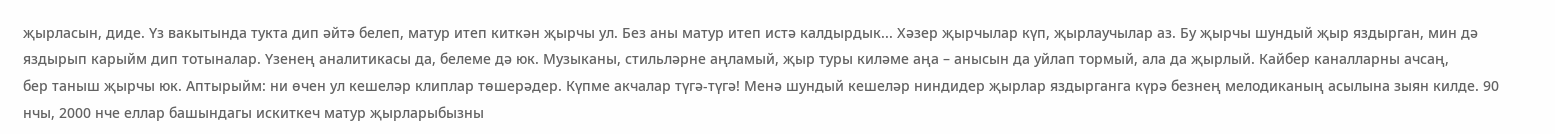җырласын, диде. Үз вакытында тукта дип әйтә белеп, матур итеп киткән җырчы ул. Без аны матур итеп истә калдырдык... Хәзер җырчылар күп, җырлаучылар аз. Бу җырчы шундый җыр яздырган, мин дә яздырып карыйм дип тотыналар. Үзенең аналитикасы да, белеме дә юк. Музыканы, стильләрне аңламый, җыр туры киләме аңа – анысын да уйлап тормый, ала да җырлый. Кайбер каналларны ачсаң,
бер таныш җырчы юк. Аптырыйм: ни өчен ул кешеләр клиплар төшерәдер. Күпме акчалар түгә-түгә! Менә шундый кешеләр ниндидер җырлар яздырганга күрә безнең мелодиканың асылына зыян килде. 90 нчы, 2000 нче еллар башындагы искиткеч матур җырларыбызны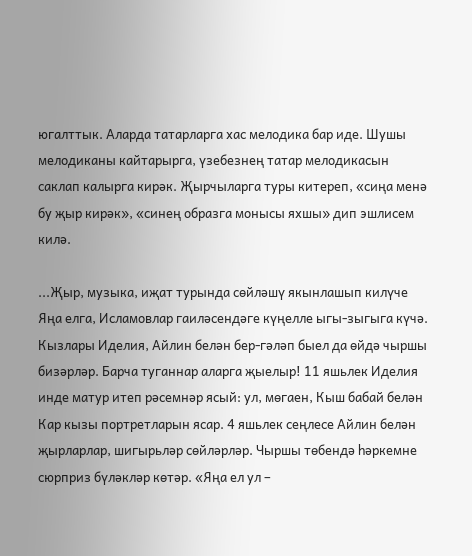югалттык. Аларда татарларга хас мелодика бар иде. Шушы мелодиканы кайтарырга, үзебезнең татар мелодикасын саклап калырга кирәк. Җырчыларга туры китереп, «сиңа менә бу җыр кирәк», «синең образга монысы яхшы» дип эшлисем килә.

...Җыр, музыка, иҗат турында сөйләшү якынлашып килүче Яңа елга, Исламовлар гаиләсендәге күңелле ыгы-зыгыга күчә. Кызлары Иделия, Айлин белән бер-гәләп быел да өйдә чыршы бизәрләр. Барча туганнар аларга җыелыр! 11 яшьлек Иделия инде матур итеп рәсемнәр ясый: ул, мөгаен, Кыш бабай белән Кар кызы портретларын ясар. 4 яшьлек сеңлесе Айлин белән җырларлар, шигырьләр сөйләрләр. Чыршы төбендә һәркемне сюрприз бүләкләр көтәр. «Яңа ел ул –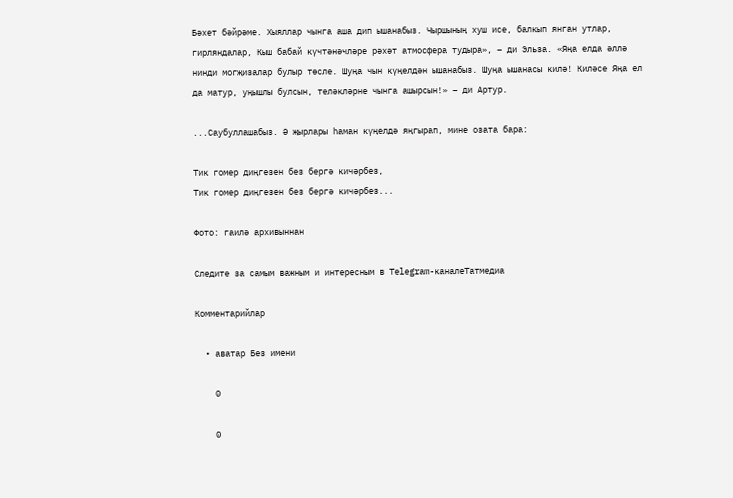Бәхет бәйрәме. Хыяллар чынга аша дип ышанабыз. Чыршының хуш исе, балкып янган утлар, гирляндалар, Кыш бабай күчтәнәчләре рәхәт атмосфера тудыра», – ди Эльза. «Яңа елда әллә нинди могҗизалар булыр төсле. Шуңа чын күңелдән ышанабыз. Шуңа ышанасы килә! Киләсе Яңа ел да матур, уңышлы булсын, теләкләрне чынга ашырсын!» – ди Артур.

...Саубуллашабыз. Ә җырлары һаман күңелдә яңгырап, мине озата бара:

Тик гомер диңгезен без бергә кичәрбез,
Тик гомер диңгезен без бергә кичәрбез...

Фото: гаилә архивыннан

Следите за самым важным и интересным в Telegram-каналеТатмедиа

Комментарийлар

  • аватар Без имени

    0

    0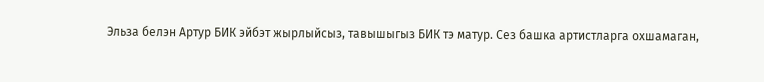Эльза белэн Артур БИК эйбэт жырлыйсыз, тавышыгыз БИК тэ матур. Сез башка артистларга охшамаган,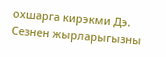охшарга кирэкми Дэ. Сезнен жырларыгызны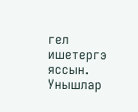гел ишетергэ яссын. Унышлар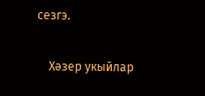сезгэ.

    Хәзер укыйлар